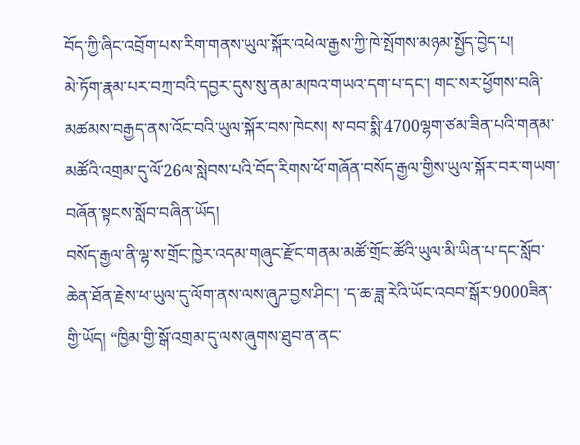བོད་ཀྱི་ཞིང་འབྲོག་པས་རིག་གནས་ཡུལ་སྐོར་འཕེལ་རྒྱས་ཀྱི་ཁེ་སྤོགས་མཉམ་སྤྱོད་བྱེད་པ།
མེ་ཏོག་རྣམ་པར་བཀྲ་བའི་དབྱར་དུས་སུ་ནམ་མཁའ་གཡའ་དག་པ་དང་། གང་སར་ཕྱོགས་བཞི་མཚམས་བརྒྱད་ནས་འོང་བའི་ཡུལ་སྐོར་བས་ཁེངས། ས་བབ་སྨི་4700ལྷག་ཙམ་ཟིན་པའི་གནམ་མཚོའི་འགྲམ་དུ་ལོ་26ལ་སླེབས་པའི་བོད་རིགས་ཕོ་གཞོན་བསོད་རྒྱལ་གྱིས་ཡུལ་སྐོར་བར་གཡག་བཞོན་སྟངས་སློབ་བཞིན་ཡོད།
བསོད་རྒྱལ་ནི་ལྷ་ས་གྲོང་ཁྱེར་འདམ་གཞུང་རྫོང་གནམ་མཚོ་གྲོང་ཚོའི་ཡུལ་མི་ཡིན་པ་དང་སློབ་ཆེན་ཐོན་རྗེས་ཕ་ཡུལ་དུ་ལོག་ནས་ལས་ཞུཌ་བྱས་ཤིང་། ་ད་ཆ་ཟླ་རེའི་ཡོང་འབབ་སྒོར་9000ཟིན་གྱི་ཡོད། “ཁྱིམ་གྱི་སྒོ་འགྲམ་དུ་ལས་ཞུགས་ཐུབ་ན་ནང་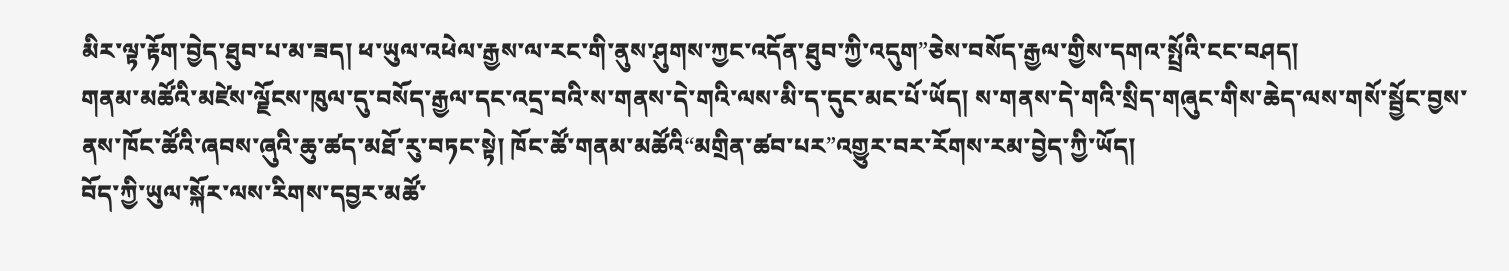མིར་ལྟ་རྟོག་བྱེད་ཐུབ་པ་མ་ཟད། ཕ་ཡུལ་འཕེལ་རྒྱས་ལ་རང་གི་ནུས་ཤུགས་ཀྱང་འདོན་ཐུབ་ཀྱི་འདུག”ཅེས་བསོད་རྒྱལ་གྱིས་དགའ་སྤྲོའི་ངང་བཤད།
གནམ་མཚོའི་མཛེས་ལྗོངས་ཁུལ་དུ་བསོད་རྒྱལ་དང་འདྲ་བའི་ས་གནས་དེ་གའི་ལས་མི་ད་དུང་མང་པོ་ཡོད། ས་གནས་དེ་གའི་སྲིད་གཞུང་གིས་ཆེད་ལས་གསོ་སྦྱོང་བྱས་ནས་ཁོང་ཚོའི་ཞབས་ཞུའི་ཆུ་ཚད་མཐོ་རུ་བཏང་སྟེ། ཁོང་ཚོ་གནམ་མཚོའི“མགྲིན་ཚབ་པར”འགྱུར་བར་རོགས་རམ་བྱེད་ཀྱི་ཡོད།
བོད་ཀྱི་ཡུལ་སྐོར་ལས་རིགས་དབྱར་མཚོ་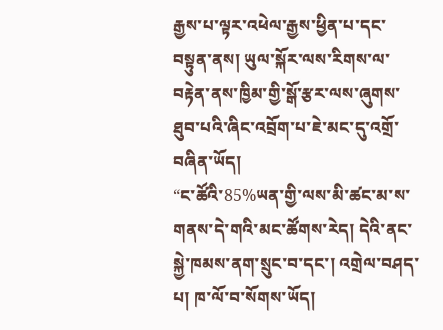རྒྱས་པ་ལྟར་འཕེལ་རྒྱས་ཕྱིན་པ་དང་བསྟུན་ནས། ཡུལ་སྐོར་ལས་རིགས་ལ་བརྟེན་ནས་ཁྱིམ་གྱི་སྒོ་རྩར་ལས་ཞུགས་ཐུབ་པའི་ཞིང་འབྲོག་པ་ཇེ་མང་དུ་འགྲོ་བཞིན་ཡོད།
“ང་ཚོའི་85%ཡན་གྱི་ལས་མི་ཚང་མ་ས་གནས་དེ་གའི་མང་ཚོགས་རེད། དེའི་ནང་སྐྱེ་ཁམས་ནག་སྲུང་བ་དང་། འགྲེལ་བཤད་པ། ཁ་ལོ་བ་སོགས་ཡོད།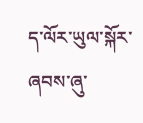ད་ལོར་ཡུལ་སྐོར་ཞབས་ཞུ་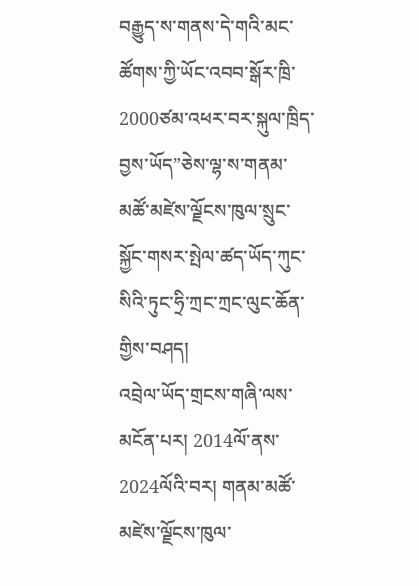བརྒྱུད་ས་གནས་དེ་གའི་མང་ཚོགས་ཀྱི་ཡོང་འབབ་སྒོར་ཁྲི་2000ཙམ་འཕར་བར་སྐུལ་ཁྲིད་བྱས་ཡོད”ཅེས་ལྷ་ས་གནམ་མཚོ་མཛེས་ལྗོངས་ཁུལ་སྲུང་སྐྱོང་གསར་སྤེལ་ཚད་ཡོད་ཀུང་སིའི་ཏུང་ཧྲི་ཀྲང་ཀྲང་ལུང་ཆོན་གྱིས་བཤད།
འབྲེལ་ཡོད་གྲངས་གཞི་ལས་མངོན་པར། 2014ལོ་ནས་2024ལོའི་བར། གནམ་མཚོ་མཛེས་ལྗོངས་ཁུལ་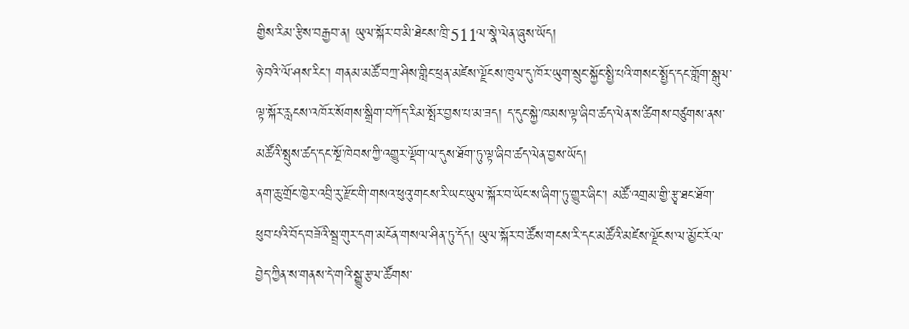གྱིས་རིམ་རྩིས་བརྒྱབ་ན། ཡུལ་སྐོར་བ་མི་ཐེངས་ཁྲི་511ལ་སྣེ་ལེན་ཞུས་ཡོད།
ཉེ་བའི་ལོ་ཤས་རིང་། གནམ་མཚོ་བཀྲ་ཤིས་གླིང་ཕྲན་མཛེས་ལྗོངས་ཁུལ་དུ་ཁོར་ཡུག་སྲུང་སྐྱོང་སྤྱི་པའི་གསང་སྤྱོད་དང་གློག་སྒུལ་ལྟ་སྐོར་རླངས་འཁོར་སོགས་སྒྲིག་བཀོད་རིམ་སྤོར་བྱས་པ་མ་ཟད། ད་དུང་སྐྱེ་ཁམས་ལྟ་ཞིབ་ཚད་ལེན་ས་ཚིགས་བཙུགས་ནས་མཚོའི་སྤུས་ཚད་དང་སྔོ་ཁེབས་ཀྱི་འགྱུར་ལྡོག་ལ་དུས་ཐོག་ཏུ་ལྟ་ཞིབ་ཚད་ལེན་བྱས་ཡོད།
ནག་ཆུ་གྲོང་ཁྱེར་འབྲི་རུ་རྫོང་གི་གསའ་ཕུའུ་གངས་རི་ཡང་ཡུལ་སྐོར་བ་ཡོང་ས་ཞིག་ཏུ་གྱུར་ཞིང་། མཚོ་འགྲམ་གྱི་རྩྭ་ཐང་ཐོག་ཕུབ་པའི་བོད་བཟོའི་སྦྲ་གུར་དག་མངོན་གསལ་ཤིན་ཏུ་དོད། ཡུལ་སྐོར་བ་ཚོས་གངས་རི་དང་མཚོའི་མཛེས་ལྗོངས་ལ་མྱོང་རོལ་བྱེད་ཀྱིན་ས་གནས་དེ་གའི་སྒྱུ་རྩལ་ཚོགས་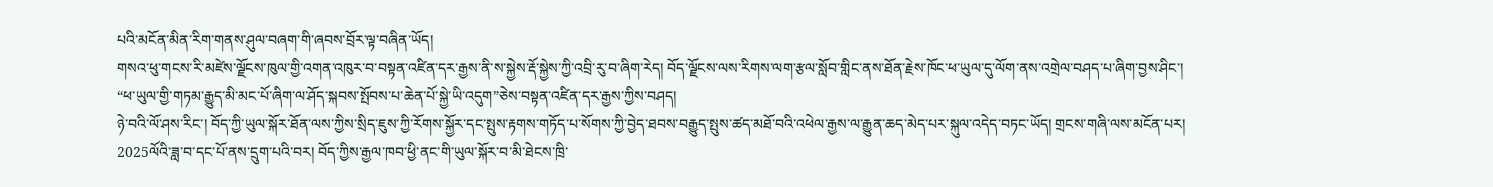པའི་མངོན་མིན་རིག་གནས་ཤུལ་བཞག་གི་ཞབས་བྲོར་ལྟ་བཞིན་ཡོད།
གསའ་ཕུ་གངས་རི་མཛེས་ལྗོངས་ཁུལ་གྱི་འགན་འཁུར་བ་བསྟན་འཛིན་དར་རྒྱས་ནི་ས་སྐྱེས་རྡོ་སྐྱེས་ཀྱི་འབྲི་རུ་བ་ཞིག་རེད། བོད་ལྗོངས་ལས་རིགས་ལག་རྩལ་སློབ་གླིང་ནས་ཐོན་རྗེས་ཁོང་ཕ་ཡུལ་དུ་ལོག་ནས་འགྲེལ་བཤད་པ་ཞིག་བྱས་ཤིང་། “ཕ་ཡུལ་གྱི་གཏམ་རྒྱུད་མི་མང་པོ་ཞིག་ལ་ཤོད་སྐབས་སྤོབས་པ་ཆེན་པོ་སྐྱེ་ཡི་འདུག”ཅེས་བསྟན་འཛིན་དར་རྒྱས་ཀྱིས་བཤད།
ཉེ་བའི་ལོ་ཤས་རིང་། བོད་ཀྱི་ཡུལ་སྐོར་ཐོན་ལས་ཀྱིས་སྲིད་ཇུས་ཀྱི་རོགས་སྐྱོར་དང་སྤུས་རྟགས་གཏོད་པ་སོགས་ཀྱི་བྱེད་ཐབས་བརྒྱུད་སྤུས་ཚད་མཐོ་བའི་འཕེལ་རྒྱས་ལ་རྒྱུན་ཆད་མེད་པར་སྐུལ་འདེད་བཏང་ཡོད། གྲངས་གཞི་ལས་མངོན་པར། 2025ལོའི་ཟླ་བ་དང་པོ་ནས་དྲུག་པའི་བར། བོད་ཀྱིས་རྒྱལ་ཁབ་ཕྱི་ནང་གི་ཡུལ་སྐོར་བ་མི་ཐེངས་ཁྲི་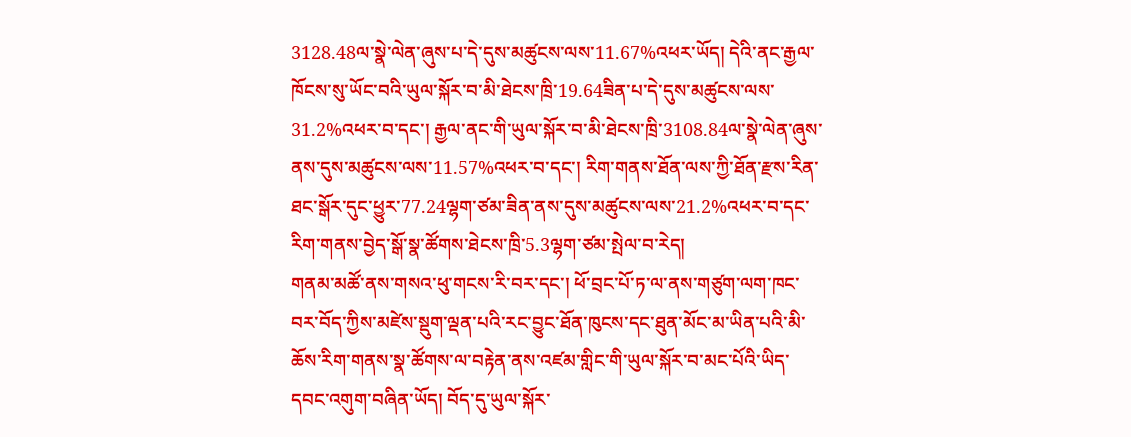3128.48ལ་སྣེ་ལེན་ཞུས་པ་དེ་དུས་མཚུངས་ལས་11.67%འཕར་ཡོད། དེའི་ནང་རྒྱལ་ཁོངས་སུ་ཡོང་བའི་ཡུལ་སྐོར་བ་མི་ཐེངས་ཁྲི་19.64ཟིན་པ་དེ་དུས་མཚུངས་ལས་31.2%འཕར་བ་དང་། རྒྱལ་ནང་གི་ཡུལ་སྐོར་བ་མི་ཐེངས་ཁྲི་3108.84ལ་སྣེ་ལེན་ཞུས་ནས་དུས་མཚུངས་ལས་11.57%འཕར་བ་དང་། རིག་གནས་ཐོན་ལས་ཀྱི་ཐོན་རྫས་རིན་ཐང་སྒོར་དུང་ཕྱུར་77.24ལྷག་ཙམ་ཟིན་ནས་དུས་མཚུངས་ལས་21.2%འཕར་བ་དང་རིག་གནས་བྱེད་སྒོ་སྣ་ཚོགས་ཐེངས་ཁྲི་5.3ལྷག་ཙམ་སྤེལ་བ་རེད།
གནམ་མཚོ་ནས་གསའ་ཕུ་གངས་རི་བར་དང་། ཕོ་བྲང་པོ་ཏ་ལ་ནས་གཙུག་ལག་ཁང་བར་བོད་ཀྱིས་མཛེས་སྡུག་ལྡན་པའི་རང་བྱུང་ཐོན་ཁུངས་དང་ཐུན་མོང་མ་ཡིན་པའི་མི་ཆོས་རིག་གནས་སྣ་ཚོགས་ལ་བརྟེན་ནས་འཛམ་གླིང་གི་ཡུལ་སྐོར་བ་མང་པོའི་ཡིད་དབང་འགུག་བཞིན་ཡོད། བོད་དུ་ཡུལ་སྐོར་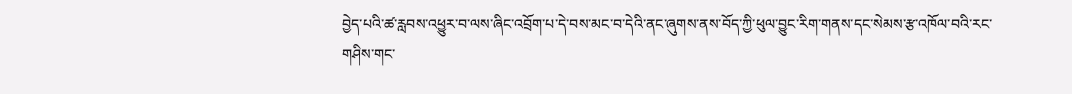བྱེད་པའི་ཚ་རླབས་འཕྱུར་བ་ལས་ཞིང་འབྲོག་པ་དེ་བས་མང་བ་དེའི་ནང་ཞུགས་ནས་བོད་ཀྱི་ཕུལ་བྱུང་རིག་གནས་དང་སེམས་རྩ་འཁོལ་བའི་རང་གཤིས་གང་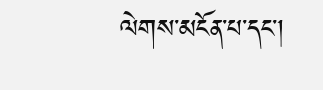ལེགས་མངོན་པ་དང་།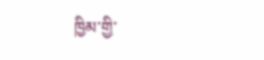ཁྱིམ་གྱི་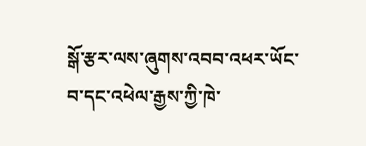སྒོ་རྩར་ལས་ཞུགས་འབབ་འཕར་ཡོང་བ་དང་འཕེལ་རྒྱས་ཀྱི་ཁེ་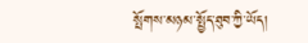སྤོགས་མཉམ་སྤྱོད་ཐུབ་ཀྱི་ཡོད།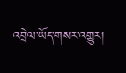འབྲེལ་ཡོད་གསར་འགྱུར།